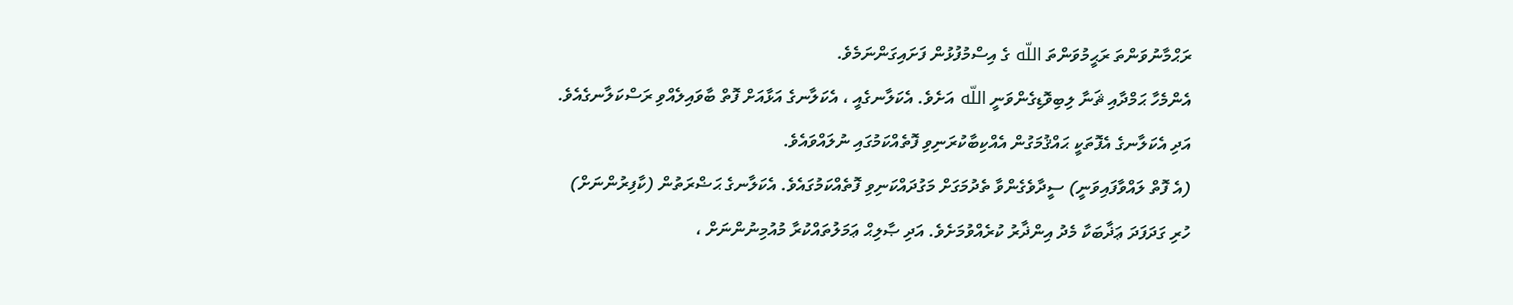ރަޙްމާނުވަންތަ ރަޙީމުވަންތަ اللّه ގެ އިސްމުފުޅުން ފަށައިގަންނަމެވެ.
އެންމެހާ ޙަމްދާއި ޘަނާ ލިބިވޮޑިގެންވަނީ اللّه އަށެވެ. އެކަލާނގެއީ ، އެކަލާނގެ އަޅާއަށް ފޮތް ބާވައިލެއްވި ރަސްކަލާނގެއެވެ. އަދި އެކަލާނގެ އެފޮތަކީ ޙައްޤުމަގުން އެއްކިބާކުރަނިވި ފޮތެއްކަމުގައި ނުލައްވައެވެ.
(އެ ފޮތް ލައްވާފައިވަނީ) ސީދާވެގެންވާ ތެދުމަގަށް މަގުދައްކަނިވި ފޮތެއްކަމުގައެވެ. އެކަލާނގެ ޙަޟްރަތުން (ކާފިރުންނަށް) ހުރި ގަދަފަދަ ޢަޛާބަކާ މެދު އިންޛާރު ކުރެއްވުމަށެވެ. އަދި ޞާލިޙް ޢަމަލުތައްކުރާ މުއުމިނުންނަށް ،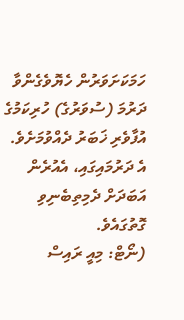ހަމަކަށަވަރުން ހެޔޮވެގެންވާ ދަރުމަ (ސުވަރުގެ) ހުރިކަމުގެ އުފާވެރި ޚަބަރު ދެއްވުމަށެވެ.
އެ ދަރުމައިގައި، އެއުރެން އަބަދަށް ދެމިތިބެނިވި ގޮތުގައެވެ.
(ނޯޓް: މިއީ ރައިސް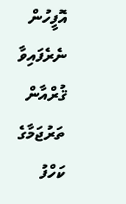އޮފީހުން ނެރެފައިވާ ޤުރްއާން ތަރުޖަމާގެ ކަހްފު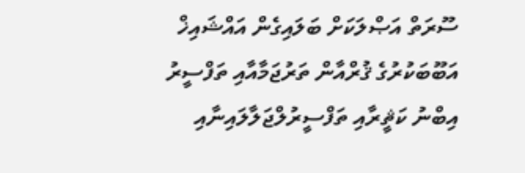ސޫރަތް އަޞްލަކަށް ބަލައިގެން އައްޝައިޚް އަބޫބަކުރުގެ ޤުރްއާން ތަރުޖަމާއާއި ތަފްސީރު އިބްނު ކަޘީރާއި ތަފްސީރުލްޖަލާލައިނާއި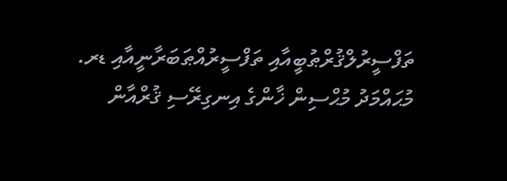ތަފްސީރުލްޤުރްޠުބީއާއި ތަފްސީރުއްޠަބަރާނީއާއި ޑރ. މުޙައްމަދު މުޙްސިން ޚާންގެ އިނގިރޭސި ޤުރްއާން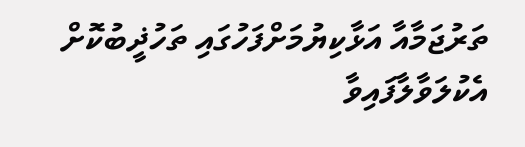ތަރުޖަމާއާ އަޅާކިޔުމަށްފަހުގައި ތަހުޛީބުކޮށް އެކުލަވާލާފައިވާ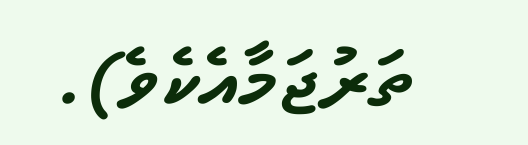ތަރުޖަމާއެކެވެ).